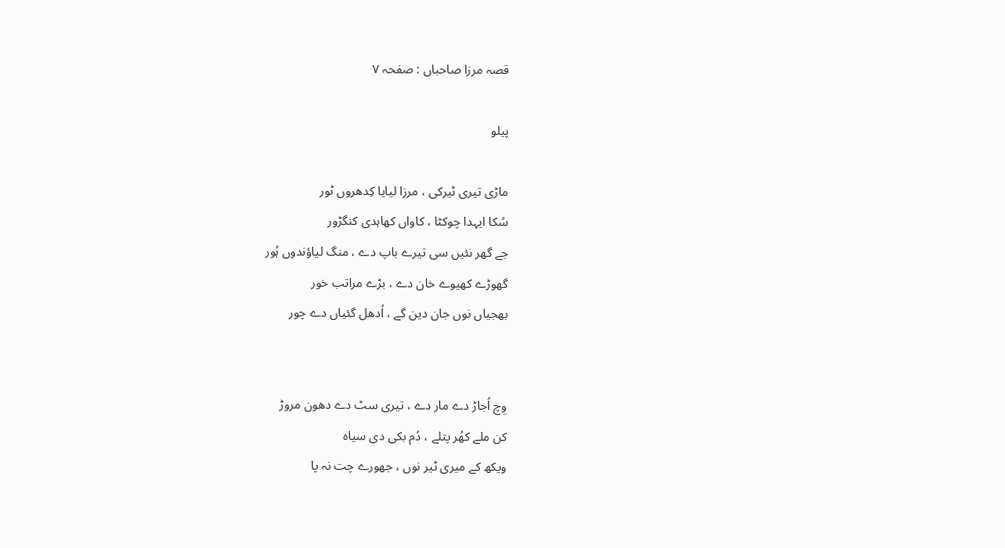قصہ مرزا صاحباں : صفحہ ۷

پیلو

ماڑی تیری ٹیرکی ، مرزا لیایا کِدھروں ٹور
سُکا ایہدا چوکٹا ، کاواں کھاہدی کنگڑور
جے گھر نئیں سی تیرے باپ دے ، منگ لیاؤندوں ہُور
گھوڑے کھیوے خان دے ، بڑے مراتب خور
بھجیاں نوں جان دین گے ، اُدھل گئیاں دے چور


وِچ اُجاڑ دے مار دے ، تیری سٹ دے دھون مروڑ
کن ملے کھُر پتلے ، دُم بکی دی سیاہ
ویکھ کے میری ٹیر نوں ، جھورے چت نہ پا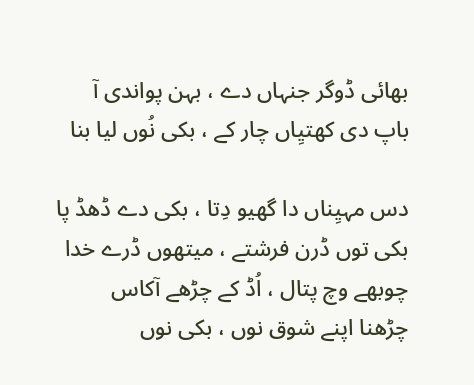بھائی ڈوگر جنہاں دے ، بہن پواندی آ
باپ دی کھتیِاں چار کے ، بکی نُوں لیا بنا

دس مہیِناں دا گھیو دِتا ، بکی دے ڈھڈ پا
بکی توں ڈرن فرشتے ، میتھوں ڈرے خدا
چوبھے وچ پتال ، اُڈ کے چڑھے آکاس
چڑھنا اپنے شوق نوں ، بکی نوں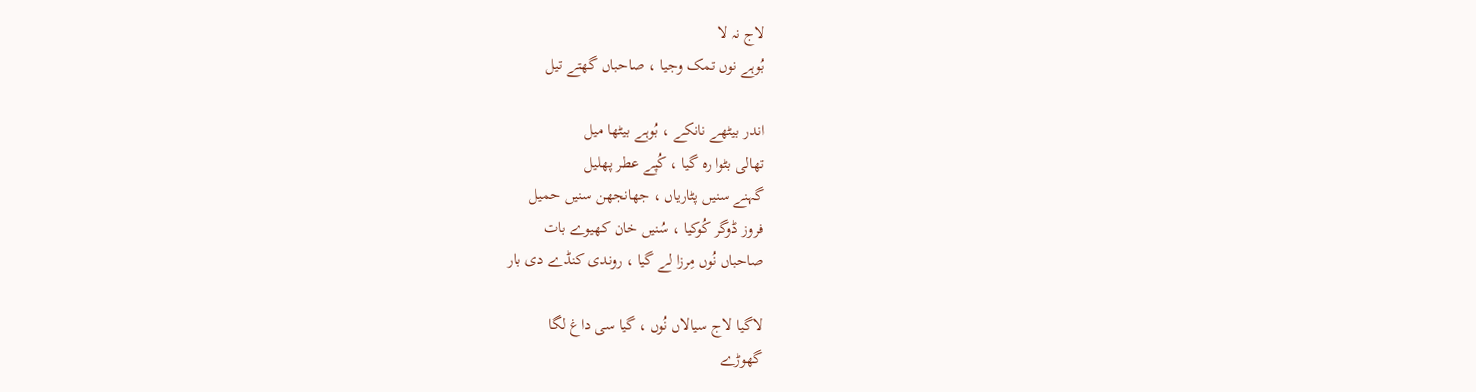لاج نہ لا
بُوہے نوں تمک وجیا ، صاحباں گھتے تیل

اندر بیٹھے نانکے ، بُوہے بیٹھا میل
تھالی بٹوا رہ گیا ، کُپے عطر پھلیل
گہنے سنیں پٹاریاں ، جھانجھن سنیں حمیل
فروز ڈوگر کُوکیا ، سُنیں خان کھیوے بات
صاحباں نُوں مِرزا لے گیا ، روندی کنڈے دی بار

لاگیا لاج سیالاں نُوں ، گیا سی داغ لگا
گھوڑے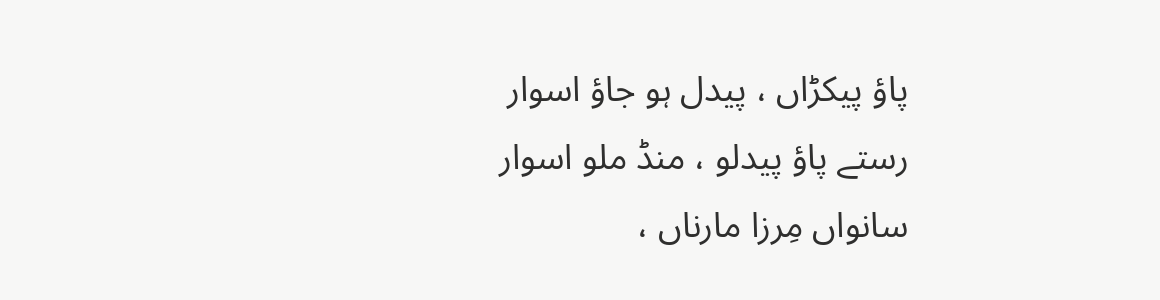پاؤ پیکڑاں ، پیدل ہو جاؤ اسوار
رستے پاؤ پیدلو ، منڈ ملو اسوار
سانواں مِرزا مارناں ،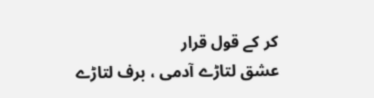کر کے قول قرار
عشق لتاڑے آدمی ، برف لتاڑے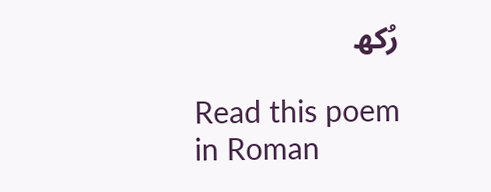رُکھ

Read this poem in Roman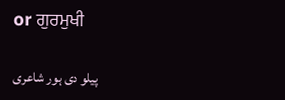or ਗੁਰਮੁਖੀ

پیلو دی ہور شاعری